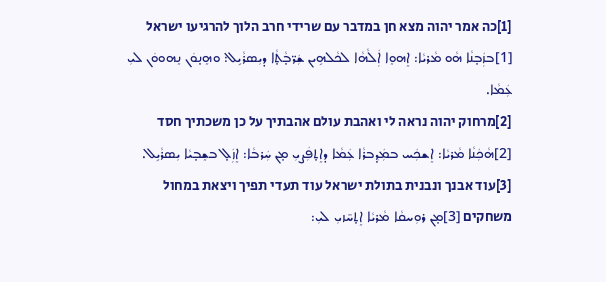[1]כה אמר יהוה מצא חן במדבר עם שרידי חרב הלוך להרגיעו ישראל [1]ܒܙܲܒ̣ܢܵܐ ܗܵܘ ܡܵܪܝܵܐ: ܐܸܗܘܸܐ ܐܲܠܵܗܵܐ ܠܟܵܠܗܹܝܢ ܫܲܖ̈ܒ̣ܵܬ̣ܵܐ ܕܝܼܣܪܵܝܹܠ: ܘܗܸܢ̣ܘܿܢ ܢܸܗܘܘܿܢ ܠܝܼ ܥܲܡܵܐ.
[2]מרחוק יהוה נראה לי ואהבת עולם אהבתיך על כן משכתיך חסד [2]ܗܵܟܲܢܵܐ ܡܵܪܝܵܐ: ܐܸܫܟܲܚ ܒܡܲܕ݂ܒܪܵܐ ܥܲܡܵܐ ܕܐܸܬ̣ܦܲܨܝܼ ܡ̣ܢ ܚܲܪܒܵܐ: ܐܸܙܲܠ̣ ܒܫܸܒ̣ܝܵܐ ܝܼܣܪܵܝܹܠ.
[3]עוד אבנך ונבנית בתולת ישראל עוד תעדי תפיך ויצאת במחול משחקים [3]ܡ̣ܢ ܪܘܼܚܩܵܐ ܡܵܪܝܵܐ ܐܸܬ̣ܚ̄ܙܝܼ ܠܝܼ: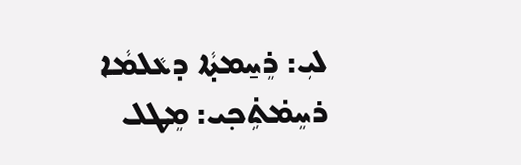ܠܝܼ: ܪܸܚ̱ܡܬ̣ܵܐ ܕܥܵܠܡܵܐ ܪܚܸܡ̇ܬܹ̇ܟ݂ܝ: ܡܸܛܠ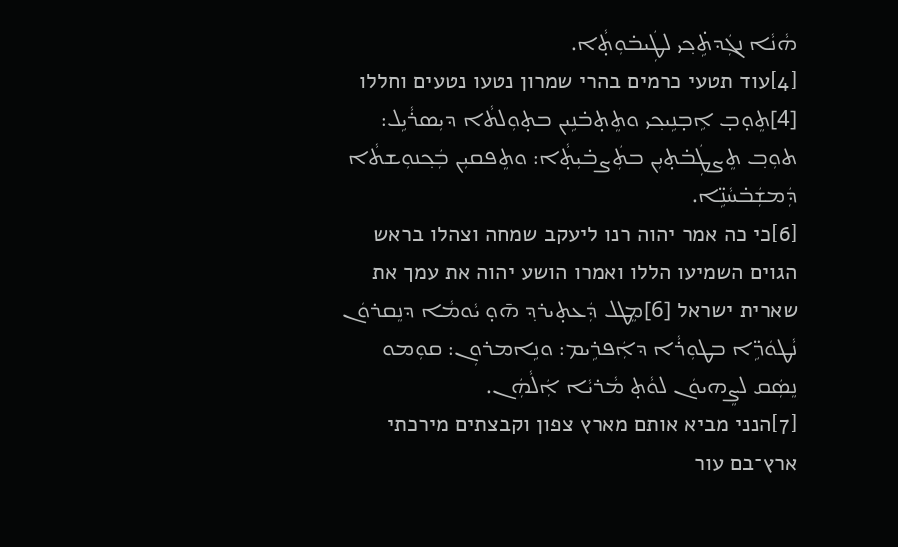ܗܵܢܵܐ ܢܓܲܕܬܹ̇ܟ݂ܝ ܠܛܲܝܒ̇ܘܼܬ̣ܵܐ.
[4]עוד תטעי כרמים בהרי שמרון נטעו נטעים וחללו [4]ܬܸܘ̣ܒ̣ ܐܹܒ̣ܢܹܝܟ݂ܝ ܘܬܸܬ̣ܒ̇ܢܹܝܢ ܒܬ̣ܘܼܠܬܵܐ ܕܝܼܣܪܵܝܹܠ: ܬܘܼܒ݂ ܬܸܨܛܲܒ̇ܬ̣ܝܼܢ ܒܬܲܨܒ̇ܝܼܬ̣ܵܐ: ܘܬܸܦܩܝܼܢ ܒܲܟ݂ܢܘܼܫܬܵܐ ܕܲܡܫܲܒ̇ܚܵܢܹ̈ܐ.
[6]כי כה אמר יהוה רנו ליעקב שמחה וצהלו בראש הגוים השמיעו הללו ואמרו הושע יהוה את עמך את שארית ישראל [6]ܡܸܛܠ ܕܲܥܬ̣ܝܪܕ݂ ܗ̄ܘ̣ ܝܵܘܡܵܐ ܕܢܸܩܪܘܿܢ ܢܵܛܘܿܖܹ̈ܐ ܒܛܘܼܪܵܐ ܕܐܲܦܪܹܝܡ: ܘܢܹܐܡܪܘܼܢ: ܩܘܼܡܘ ܢܸܣܲܩ ܠܨܸܗܝܘܿܢ ܠܘܵܬ̣ ܡܵܪܝܵܐ ܐܲܠܵܗܲܢ.
[7]הנני מביא אותם מארץ צפון וקבצתים מירכתי ארץ־בם עור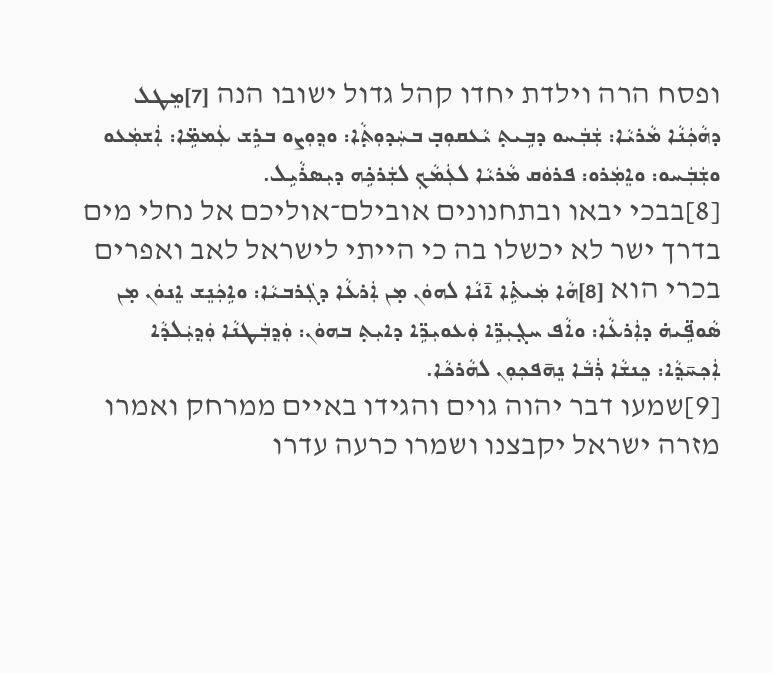ופסח הרה וילדת יחדו קהל גדול ישובו הנה [7]ܡܸܛܠ ܕܗܵܟܲܢܵܐ ܡܵܪܝܵܐ: ܫܲܒܲܚܘ ܕܒܹܝܬ̣ ܝܵܥܩܘܼܒ̣ ܒܚܲܕܘܼܬ̣ܵܐ: ܘܕ݂ܘܼܨܘ ܒܪܹܫ ܥܲܡܡܹ̈ܐ: ܐܲܫܡܲܥܘ ܘܫܲܒܲܚܘ: ܘܐܸܡܲܪܘ: ܦܪܘܿܩ ܡܵܪܝܵܐ ܠܥܲܡܵܟ݂ ܠܫܲܪܟܹ̇ܗ ܕܝܼܣܪܵܝܹܠ.
[8]בבכי יבאו ובתחנונים אובילם־אוליכם אל נחלי מים בדרך ישר לא יכשלו בה כי הייתי לישראל לאב ואפרים בכרי הוא [8]ܗܵܐ ܡܲܝܬܹ̇ܐ ܐ̄ܢܵܐ ܠܗܘܿܢ ܡ̣ܢ ܐܲܪܥܵܐ ܕܓܲܪܒܝܵܐ: ܘܐܹܟܲܢܸܫ ܐܸܢܘܿܢ ܡ̣ܢ ܣܵܘܦܹ̈ܝܗ̇ ܕܐܲܪܥܵܐ: ܘܐܵܦ ܚܓ̣ܝܼܖܹ̈ܐ ܘܲܥܘܝܼܖܹ̈ܐ ܕܐܝܼܬ̣ ܒܗܘܿܢ: ܘܲܕ݂ܒܲܛܢܵܐ ܘܲܕ݂ܝܲܠܕܵܐ ܐܲܟ݂ܚ̄ܕ݂ܵܐ: ܟܸܢܫܵܐ ܪܲܒܵܐ ܢܸܗ̄ܦܟ݂ܘܼܢ ܠܗܵܪܟܵܐ.
[9]שמעו דבר יהוה גוים והגידו באיים ממרחק ואמרו מזרה ישראל יקבצנו ושמרו כרעה עדרו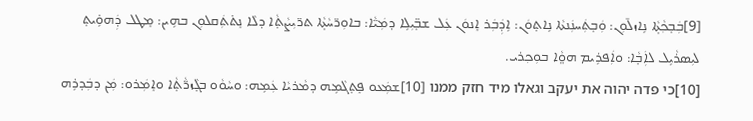[9]ܒܲܒ̣ܟ݂ܵܬ̣ܵܐ ܢܹܐܙܠ̄ܘܼܢ: ܘܲܒ̣ܬܲܚܢܲܢܬܵܐ ܢܹܐܬ̣ܘܿܢ: ܐܹܕܲܒܲܪ ܐܸܢܘܿܢ ܥܲܠ ܫܒ̣̈ܝܼܠܹܐ ܕܡܲܝ̈ܵܐ: ܒܐܘܼܖ̈ܚܵܬ̣ܵܐ ܬܖ̈ܝܼܨܵܬ̣ܵܐ ܕܠܵܐ ܢܸܬ̇ܬܲܩܠܘܼܢ ܒܗܹܝܢ: ܡܸܛܠ ܕܲܗܘܹ̇ܝܬ̣ ܠܝܼܣܪܵܝܹܠ ܠܐܲܒ̣ܵܐ: ܘܐܲܦܪܹܝܡ ܗܘ̤ܵܐ ܒܘܼܟ݂ܪܝ.
[10]כי פדה יהוה את יעקב וגאלו מיד חזק ממנו [10]ܫܡܲܥܘ ܦܸܬ̣ܓܵܡܹܗ ܕܡܵܪܝܵܐ ܥܲܡܹܗ: ܘܚܵܘܵܘ ܒܓ̣ܵܙܖ̈ܵܬ̣ܵܐ ܘܐܸܡܲܪܘ: ܡܲܢ ܕܒܲܕܪܹܗ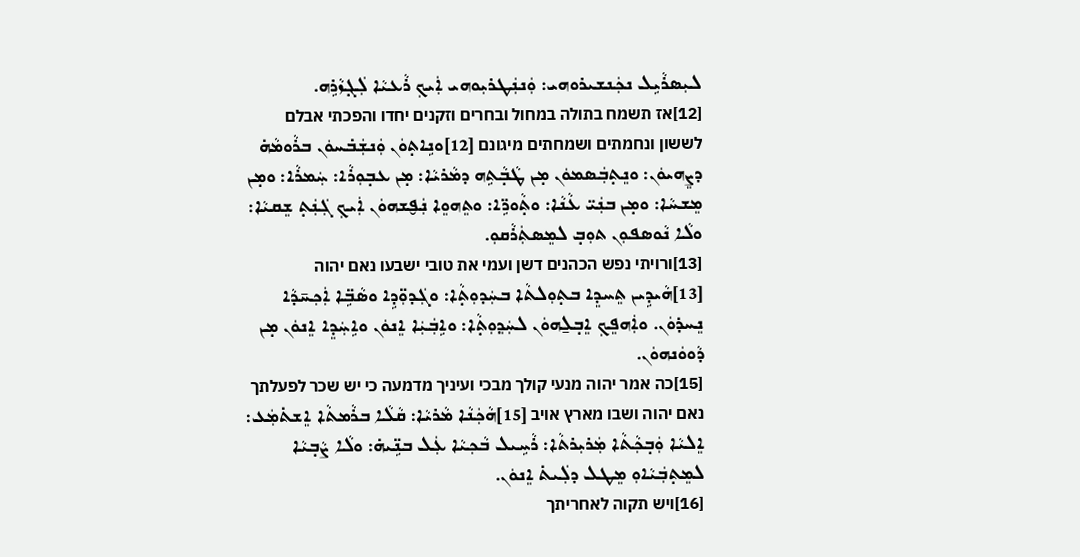ܠܝܼܣܪܵܝܹܠ ܢܟܲܢܫܝܪܘܗܝ: ܘܲܢܢܲܛܪܝܼܘܗܝ ܐܲܝܟ݂ ܪܵܥܝܵܐ ܠܲܓ̣ܙܵܪܹܗ.
[12]אז תשמח בתולה במחול ובחרים וזקנים יחדו והפכתי אבלם לששון ונחמתים ושמחתים מיגונם [12]ܘܢܹܐܬ̣ܘܿܢ ܘܲܢܫܲܒ̇ܚܘܿܢ ܒܪܵܘܡܵܗ̇ ܕܨܸܗܝܘܿܢ: ܘܢܸܬ̣ܒܲܣܡܘܿܢ ܡ̣ܢ ܛܵܒ̣ܵܬܹܗ ܕܡܵܪܝܵܐ: ܡ̣ܢ ܥܒ̣ܘܼܪܵܐ: ܚܲܡܪܵܐ: ܘܡ̣ܢ ܡܸܫܚܵܐ: ܘܡ̣ܢ ܒܢܲܝ̈ ܥܵܢܵܐ: ܘܬ̣ܵܘܖܹ̈ܐ: ܘܬܸܗܘܸܐ ܢܲܦ̮ܫܗܘܿܢ ܐܲܝܟ݂ ܓܲܢܲܬ̣ ܫܸܩܝܵܐ: ܘܠܵܐ ܢܵܘܣܦܘܼܢ ܬܘܼܒ̣ ܠܡܸܣܬܲܪܵܩܘܼ.
[13]ורויתי נפש הכהנים דשן ועמי את טובי ישבעו נאם יהוה [13]ܗܵܝܕܹܝܢ ܬܸܚܕܸܐ ܒܬ̣ܘܼܠܬܵܐ ܒܚܲܕܘܼܬ̣ܵܐ: ܘܓܲܕܘܼ̈ܕܹܐ ܘܣܵܒܹ̈ܐ ܐܲܟ݂ܚ̄ܕܵܐ ܢܸܚܕ̇ܘܿܢ. ܘܐܲܗܦܸܟ݂ ܐܸܒ̣ܠ̱ܗܘܿܢ ܠܚܲܕ݂ܘܼܬ̣ܵܐ: ܘܐܹܒܲܝܲܐ ܐܸܢܘܿܢ ܘܐܹܚܲܕܸܐ ܐܸܢܘܿܢ ܡ̣ܢ ܕܵܘܘܿܢܗܘܿܢ.
[15]כה אמר יהוה מנעי קולך מבכי ועיניך מדמעה כי יש שכר לפעלתך נאם יהוה ושבו מארץ אויב [15]ܗܵܟܲܢܵܐ ܡܵܪܝܵܐ: ܩܵܠܵܐ ܒܪܵܡܬܵܐ ܐܸܫܬ̇ܡܲܥ: ܐܸܠܝܵܐ ܘܲܒ̣ܟ݂ܵܬܵܐ ܡܲܪܝܼܪܬܵܐ: ܪܵܚܹܝܠ ܒܵܟ݂ܝܵܐ ܥܲܠ ܒܢܹ̈ܝܗ̇: ܘܠܵܐ ܨܵܒ̣ܝܵܐ ܠܡܸܬ̣ܒܲܝܵܐܘܼ ܡܸܛܠ ܕܠܲܝܬ̇ ܐܸܢܘܿܢ.
[16]ויש תקוה לאחריתך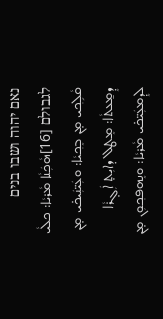נאם יהוה ושבו בנים לגבולם [16]ܗܵܟܲܢܵܐ ܡܵܪܝܵܐ: ܟܠܵܝ ܩܵܠܹܟ݂ܝ ܡ̣ܢ ܒܸܟ݂ܝܵܐ: ܘܥܲܝ̈ܢܲܝܟ̇ܝ ܡ̣ܢ ܕܸܡ̱ܥܬܵܐ: ܡܸܛܠ ܕܐܝܼܬ̣ ܐܲܓ̣ܪܵܐ ܠܕܸܡܥܲܝ̈ܟ̇ܝ ܡܵܪܝܵܐ: ܘܢܸܗܦܟ݂ܘܼܢ ܡ̣ܢ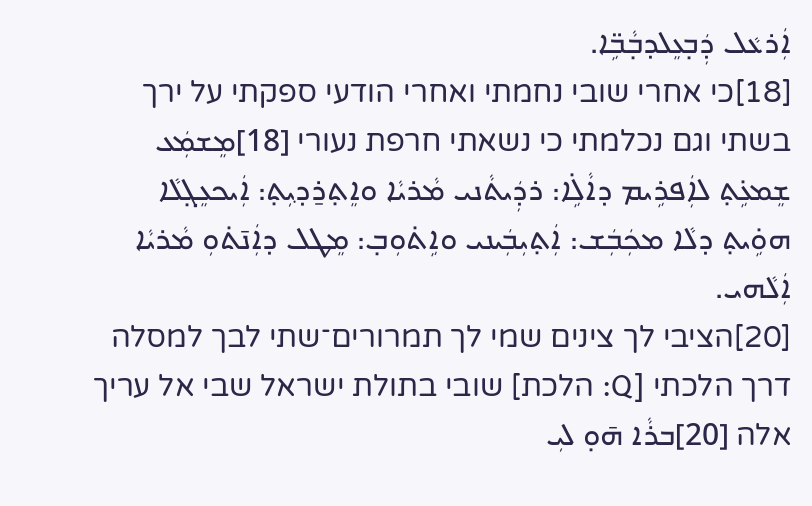ܐܲܪܥܵܠ ܕܲܒ̣ܥܸܠܕܒ̣ܵܒܹ̈ܐ.
[18]כי אחרי שובי נחמתי ואחרי הודעי ספקתי על ירך בשתי וגם נכלמתי כי נשאתי חרפת נעורי [18]ܡܸܫܡܲܥ ܫܸܡܥܹ̇ܬ̣ ܠܐܲܦܪܹܝܡ ܕܐܵܠܹ̇ܐ: ܪܕܲܝܬܵܢܝ ܡܵܪܝܵܐ ܘܐܸܬ̣ܪ̱ܕ݂ܝܼܬ̣: ܐܲܝܟܥܸܓ̣ܠܵܐ ܗܘܹ̇ܝܬ̣ ܕܠܵܐ ܡܟܲܒܲܫ: ܐܲܬ̣ܝܼܒܲܝܢܝ ܘܐܹܬ̇ܘܼܒ̣: ܡܸܛܠ ܕܐܲܢ̄ܬ̇ܘܼ ܡܵܪܝܵܐ ܐܲܠܵܗܝ.
[20]הציבי לך צינים שמי לך תמרורים־שתי לבך למסלה דרך הלכתי [Q: הלכת] שובי בתולת ישראל שבי אל עריך אלה [20]ܒܪܵܐ ܗ̄ܘ̣ ܠܝܼ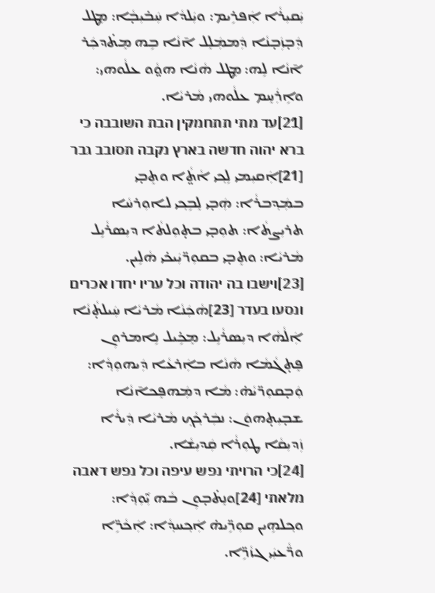ܝܲܩܝܼܪܵܐ ܐܲܦܪܹܝܡ: ܘܝܲܠܕܵܐ ܚܲܒ̇ܝܼܒ̣ܵܐ: ܡܸܛܠ ܕܲܒ̣ܙܲܒ̣ܢܵܐ ܕܲܡܡܲܠܸܠ ܐ̄ܢܵܐ ܒܹܗ ܡܸܬ̇ܕܟܲܪ ܐ̄ܢܵܐ ܠܹܗ: ܡܸܛܠ ܗܵܢܵܐ ܗܘ̤ܵܘ ܥܠܵܘܗܝ: ܘܐܹܪܲܚܸܡ ܥܠܵܘܗܝ ܡܵܪܝܵܐ.
[21]עד מתי תתחמקין הבת השובבה כי ברא יהוה חדשה בארץ נקבה תסובב גבר [21]ܐܲܩܝܼܡܝ ܠܹܟ݂ܝ ܐܵܬ̤ܵܐ ܘܬܸܒ̣ܝ ܒܡܲܕ݂ܒܪܵܐ: ܗܲܒ̣ܝ ܠܸܒܹܟ݂ܝ ܠܐܘܼܪܚܵܐ ܬܪܝܼܨܬܵܐ: ܬܘܼܒ̣ܝ ܒܬ̣ܘܼܠܬܵܐ ܕܝܼܣܪܵܝܹܠ ܡܵܪܝܵܐ: ܘܬܸܒ̣ܝ ܒܩܘܼܖ̈ܝܲܝܟ̇ܝ ܗܵܠܹܝܢ.
[23]וישבו בה יהודה וכל עריו יחדו אכרים ונסעו בעדר [23]ܗܵܟܲܢܵܐ ܡܵܪܝܵܐ ܚܲܝܠܬ̣ܵܢܵܐ ܐܲܠܵܗܵܐ ܕܝܼܣܪܵܝܹܠ: ܡܸܟܹ̇ܝܠ ܢܹܐܡܪܘܼܢ ܦܸܬ̣ܓܵܡܵܐ ܗܵܢܵܐ ܒܐܲܪܥܵܐ ܕܲܝܗܘܼܕ݂ܵܐ: ܘܲܒ̣ܩܘܼܖ̈ܝܵܗ̇: ܡܵܐ ܕܡܲܗܦܸܟܐ̄ܢܵܐ ܫܒ̣ܝܼܬ̣ܗܘܿܢ: ܢܒܲܪܟ݂ܵܟ݂ ܡܵܪܝܵܐ ܕܲܝܪܵܐ ܙܲܕܝܼܩܵܐ ܛܘܼܪܵܐ ܩܲܕܝܼܫܵܐ.
[24]כי הרויתי נפש עיפה וכל נפש דאבה מלאתי [24]ܘܢܸܬ̇ܒ̣ܘܼܢ ܒܵܗ ܝܑܼܘܼܕ݂ܵܐ: ܘܟ݂ܠܗܹܝܢ ܩܘܼܖܹ̈ܝܗ̇ ܐܲܟ݂ܚܕ݂ܵܐ: ܐܲܟܵܖܹ̈ܐ ܘܖ̈ܵܥܝܲܝ ܓܙܵܖܹ̈ܐ.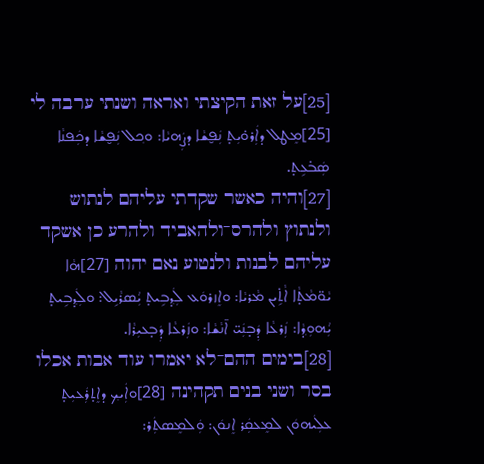[25]על זאת הקיצתי ואראה ושנתי ערבה לי [25]ܡܸܛܠ ܕܐܲܪܘ̇ܝܼܬ̣ ܢܲܦ̮ܫܵܐ ܕܨܲܗܝܵܐ: ܘܟ݂ܠ ܢܲܦ̮ܫܵܐ ܕܟܲܦܢܵܐ ܣܲܒ̇ܥܹܬ̣.
[27]והיה כאשר שקדתי עליהם לנתוש ולנתוץ ולהרס־ולהאביד ולהרע כן אשקד עליהם לבנות ולנטוע נאם יהוה [27]ܗܵܐ ܝܵܘ̈ܡܵܬ̣ܵܐ ܐܵܬܹ̇ܝܢ ܡܵܪܝܵܐ: ܘܐܸܙܪܘܿܥ ܠܲܕ݂ܒܹܝܬ̣ ܝܑܼܣܪܵܝܹܠ: ܘܠܲܕ݂ܒܹܝܬ̣ ܝܑܼܗܘܼܕ݂ܵܐ: ܙܲܪܥܵܐ ܕܲܒ̣ܢܲܝ̈ ܐ̄ܢܵܫܵܐ: ܘܙܲܪܥܵܐ ܕܲܒ̣ܥܝܼܪܵܐ.
[28]בימים ההם־לא יאמרו עוד אבות אכלו בסר ושני בנים תקהינה [28]ܘܐܲܝܟ݂ ܕܐܸܬ̣ܪܲܥܝܼܬ̣ ܥܠܲܝܗܘܿܢ ܠܡܸܥܩܲܪ ܐܸܢܘܿܢ: ܘܲܠܡܸܣܬܲܪ: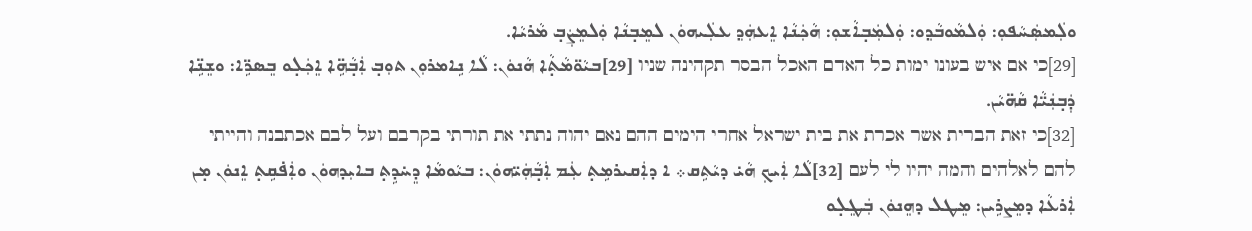ܘܠܲܡܣܲܚܵܦܘܼ: ܘܲܠܡܵܘܒܵܕ݂ܘ: ܘܲܠܡܲܒ̣ܐܵܫܘܼ: ܗܵܟܲܢܵܐ ܐܸܥܗܲܕ݂ ܥܠܲܝܗܘܿܢ ܠܡܸܒ̣ܢܵܐ ܘܲܠܡܸܨܲܒ̣ ܡܵܪܝܵܐ.
[29]כי אם איש בעונו ימות כל האדם האכל הבסר תקהינה שניו [29]ܒܝܵܘ̈ܡܵܬ̣ܵܐ ܗܵܢܘܿܢ: ܠܵܐ ܢܹܐܡܪܘܼܢ ܬܘܼܒ̣ ܐܲܒ̣ܵܗܹ̈ܐ ܐܸܟܲܠ̣ܘ ܒܸܣܖܹ̈ܐ: ܘܫܸܢܹ̈ܐ ܕܲܒ̣ܢܲܝ̈ܵܐ ܩܵܗ̈ܝܵܢ.
[32]כי זאת הברית אשר אכרת את בית ישראל אחרי הימים ההם נאם יהוה נתתי את תורתי בקרבם ועל לבם אכתבנה והייתי להם לאלהים והמה יהיו לי לעם [32]ܠܵܐ ܐܲܝܟ݂ ܗܵܝ̇ ܕܝܵܬܹܩ܀ ܐ ܕܐܲܩܝܪܡܹܬ̣ ܥܲܡ ܐܲܒ̣ܵܗܲܝ̈ܗܘܿܢ: ܒܝܵܘܡܵܐ ܕܸܚ̇ܕܹܬ̣ ܒܐܝܼܕܗܘܿܢ ܘܐܲܦ̇ܩܹܬ̣ ܐܸܢܘܿܢ ܡ̣ܢ ܐܲܪܥܵܐ ܕܡܸܨܪܹܝܢ: ܡܸܛܠ ܕܗܸܢܘܿܢ ܒܲܛܸܠ̣ܘ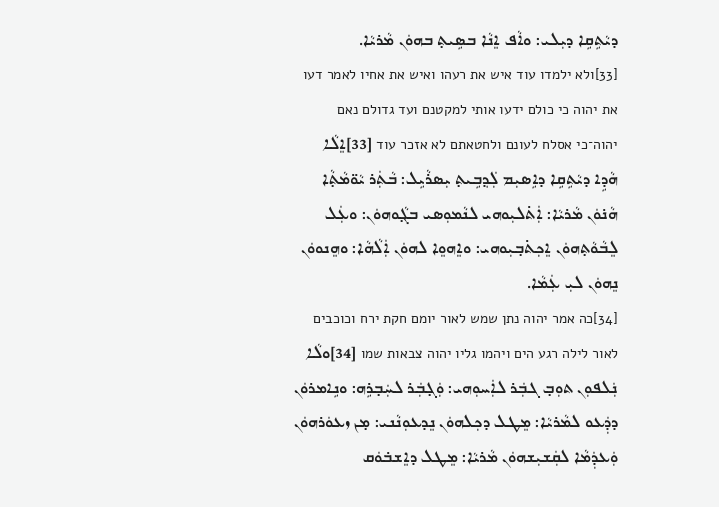ܕܝܵܬܹܩܹܐ ܕܝܼܠܝ: ܘܐܵܦ ܐܸܢܵܐ ܒܣܹܝܬ̣ ܒܗܘܿܢ ܡܵܪܝܵܐ.
[33]ולא ילמדו עוד איש את רעהו ואיש את אחיו לאמר דעו את יהוה כי כולם ידעו אותי למקטנם ועד גדולם נאם יהוה־כי אסלח לעונם ולחטאתם לא אזכר עוד [33]ܐܸܠܵܐ ܗܵܕܹܐ ܕܝܵܬܹܩܹܐ ܕܐܹܣܝܼܡ ܠܲܕ݂ܒܹܝܬ̣ ܝܼܣܪܵܝܹܠ: ܒܵܬܲܪ ܝܵܘ̈ܡܵܬ̣ܵܐ ܗܵܢ̇ܘܿܢ ܡܵܪܝܵܐ: ܐܲܬ̇ܠܝܼܘܗܝ ܠܢܵܡܘܼܣܝ ܒܓ̣ܵܘܗܘܿܢ: ܘܥܲܠ ܠܸܒܵܘܵܬ̣ܗܘܿܢ ܐܸܟ݂ܬ̇ܒ̣ܝܼܘܗܝ: ܘܐܸܗܘܸܐ ܠܗܘܿܢ ܐܲܠܵܗܵܐ: ܘܗܸܢܘܘܿܢ ܢܸܗܘܿܢ ܠܝܼ ܥܲܡܵܐ.
[34]כה אמר יהוה נתן שמש לאור יומם חקת ירח וכוכבים לאור לילה רגע הים ויהמו גליו יהוה צבאות שמו [34]ܘܠܵܐ ܢܲܠܦܘܼܢ ܬܘܼܒ̣ ܓܒܲܪ ܠܐܲܚܘܼܗܝ: ܘܲܓ̣ܒܲܪ ܠܚܲܒ̣ܪܹܗ: ܘܢܹܐܡܪܘܿܢ ܕܕܲܥܘ ܠܡܵܪܝܵܐ: ܡܸܛܠ ܕܟ݂ܠܗܘܿܢ ܢܸܕܥܘܼܢܵܢܝ: ܡ̣ܢ ܙܥܘܿܪܗܘܿܢ ܘܲܥܕܲܡܵܐ ܠܩܲܫܝܼܫܗܘܿܢ ܡܵܪܝܵܐ: ܡܸܛܠ ܕܐܸܫܒ̇ܘܿܩ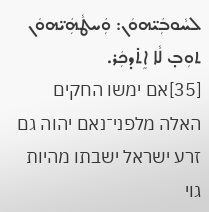ܠܚܵܘܒܲܝ̈ܗܘܿܢ: ܘܲܚܛܵܗܲܝ̈ܗܘܿܢ ܬܘܼܒ̣ ܠܵܐ ܐܸܬ̇ܕܟܲܪ.
[35]אם ימשו החקים האלה מלפני־נאם יהוה גם זרע ישראל ישבתו מהיות גוי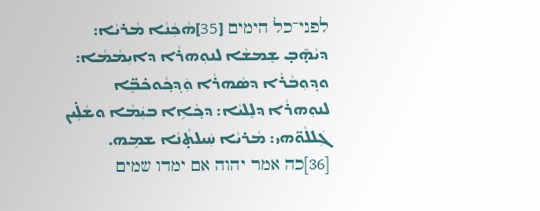לפני־כל הימים [35]ܗܵܟܲܢܵܐ ܡܵܪܝܵܐ: ܕܝܵܗ̣̄ܒ̣ ܫܸܡܫܵܐ ܠܢܘܼܗܪܵܐ ܕܐܝܼܡܵܡܵܐ: ܘܕ݂ܘܼܒܵܪܵܐ ܕܣܵܗܪܵܐ ܘܲܕ݂ܟ݂ܵܘܟ̇ܒܹ̈ܐ ܠܢܘܼܗܪܵܐ ܕܠܸܠܝܵܐ: ܕܟ݂ܵܐܹܐ ܒܝܲܡܵܐ ܘܫܵܠܹ̇ܝܢ ܓܲܠܠܵܘ̈ܗܝ: ܡܵܪܝܵܐ ܚܲܝܠܬ̣ܵܢܵܐ ܫܡܹܗ.
[36]כה אמר יהוה אם ימדו שמים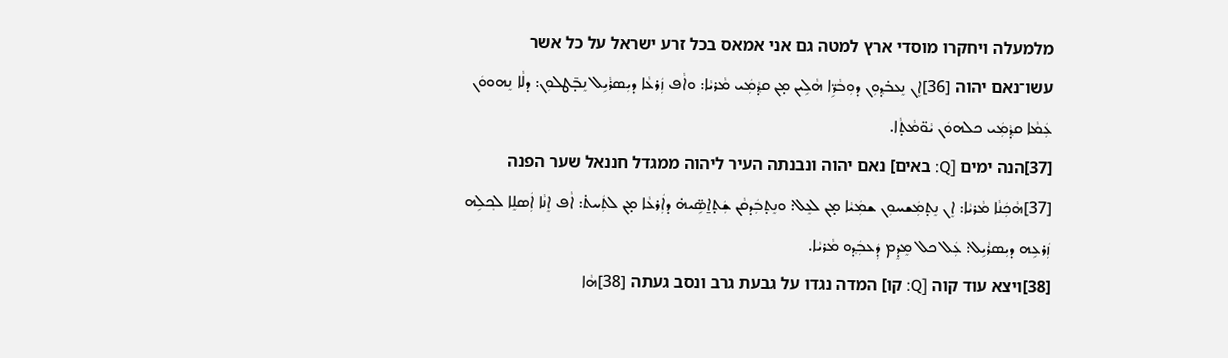מלמעלה ויחקרו מוסדי ארץ למטה גם אני אמאס בכל זרע ישראל על כל אשר עשו־נאם יהוה [36]ܐܸܢ ܢܸܥܒ̇ܕ݂ܘܼܢ ܕܘܼܒܵܖܹ̈ܐ ܗܵܠܹܝܢ ܡ̣ܢ ܩܕ݂ܵܡܲܝ ܡܵܪܝܵܐ: ܘܐܵܦ ܙܲܪܥܵܐ ܕܝܼܣܪܵܝܹܠ ܢܸܒ̣̄ܛܠܘܼܢ: ܕܠܵܐ ܢܸܗܘܘܿܢ ܥܲܡܵܐ ܩܕ݂ܵܡܲܝ ܟܠܗܘܿܢ ܝܵܘ̈ܡܵܬ̣ܵܐ.
[37]הנה ימים [Q: באים] נאם יהוה ונבנתה העיר ליהוה ממגדל חננאל שער הפנה [37]ܗܵܟܲܢܵܐ ܡܵܪܝܵܐ: ܐܸܢ ܢܸܬ̣ܡܲܫܚܘܼܢ ܫܡܲܝܵܐ ܡ̣ܢ ܠܥܸܠ: ܘܢܸܬ̣ܒܲܕܩܵܢ ܫܲܬ̣ܐ̱ܣܹ̈ܝܗ̇ ܕܐܲܪܥܵܐ ܡ̣ܢ ܠܬܲܚܬ̇: ܐܵܦ ܐܸܢܵܐ ܐܲܣܠܸܐ ܠܟ݂ܠܹܗ ܙܲܪܥܹܗ ܕܝܼܣܪܵܝܹܠ: ܥܲܠ ܟܠ ܡܸܕܸܡ ܕܲܥܒܲܕ݂ܘ ܡܵܪܝܵܐ.
[38]ויצא עוד קוה [Q: קו] המדה נגדו על גבעת גרב ונסב געתה [38]ܗܵܐ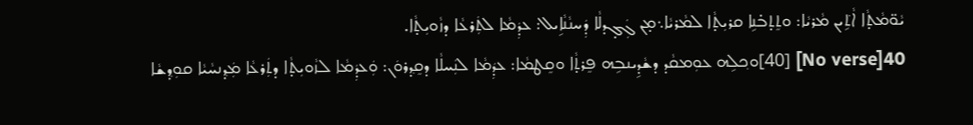ܝܵܘ̈ܡܵܬ̣ܵܐ ܐܵܬܹ݁ܝܢ ܡܵܪܝܵܐ: ܘܬܸܬ̣ܒ̇ܢܹܐ ܩܪܝܼܬ̣ܵܐ ܠܡܵܪܝܵܐ܆ܡ̣ܢ ܓܲܓ̣ܕܠܵܐ ܕܲܚܢܵܢܵܐܹܝܠ: ܥܕܲܡܵܐ ܠܬܲܪܥܵܐ ܕܙܵܘܝܼܬ̣ܵܐ.
40[No verse] [40]ܘܟ݂ܠܹܗ ܥܘܼܡܩܵܕ ܕܫܵܕܹܝܢܒܹܗ ܦܸܪܬ̣ܵܐ ܘܩܸܛܡܵܐ: ܥܕܲܡܵܐ ܠܢܲܚܠܵܐ ܕܩܸܕ݂ܪܘܿܢ: ܘܲܥܕܲܡܵܐ ܠܙܵܘܝܼܬ̣ܵܐ ܕܬܲܪܥܵܐ ܡܲܕ݂ܢܚܵܝܵܐ ܩܘܼܕ݂ܫܵܐ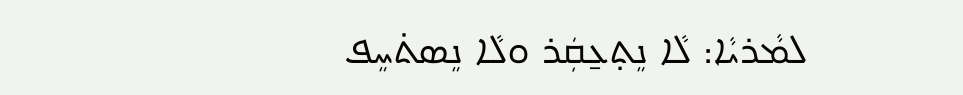ܠܡܵܪܝܵܐ: ܠܵܐ ܢܸܬ̣ܥ̱ܩܲܪ ܘܠܵܐ ܢܸܣܬ̇ܚܸܦ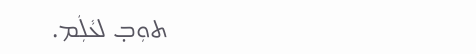ܬܘܼܒ̣ ܠܥܵܠܲܡ.